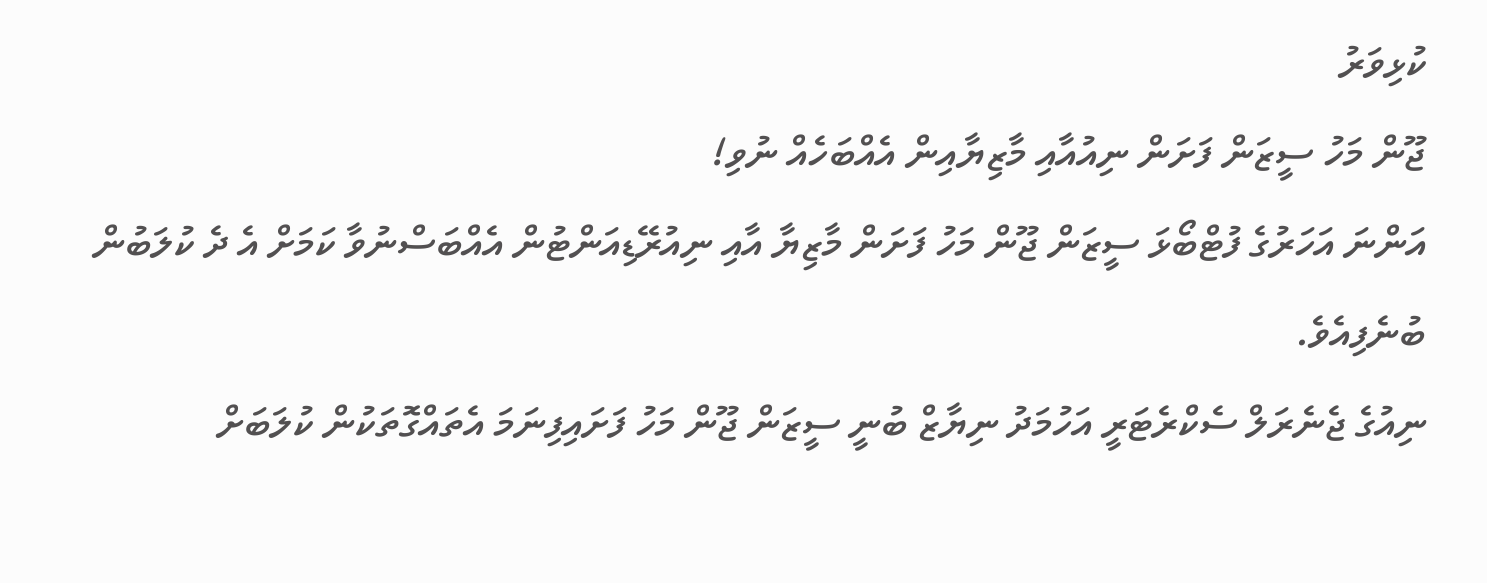ކުޅިވަރު
ޖޫން މަހު ސީޒަން ފަށަން ނިއުއާއި މާޒިޔާއިން އެއްބަހެއް ނުވި!
އަންނަ އަހަރުގެ ފުޓްބޯޅަ ސީޒަން ޖޫން މަހު ފަށަން މާޒިޔާ އާއި ނިއުރޭޑިއަންޓުން އެއްބަސްނުވާ ކަމަށް އެ ދެ ކުލަބުން ބުނެފިއެވެ.
ނިއުގެ ޖެނެރަލް ސެކްރެޓަރީ އަހުމަދު ނިޔާޒް ބުނީ ސީޒަން ޖޫން މަހު ފަށައިފިނަމަ އެތައްގޮތަކުން ކުލަބަށް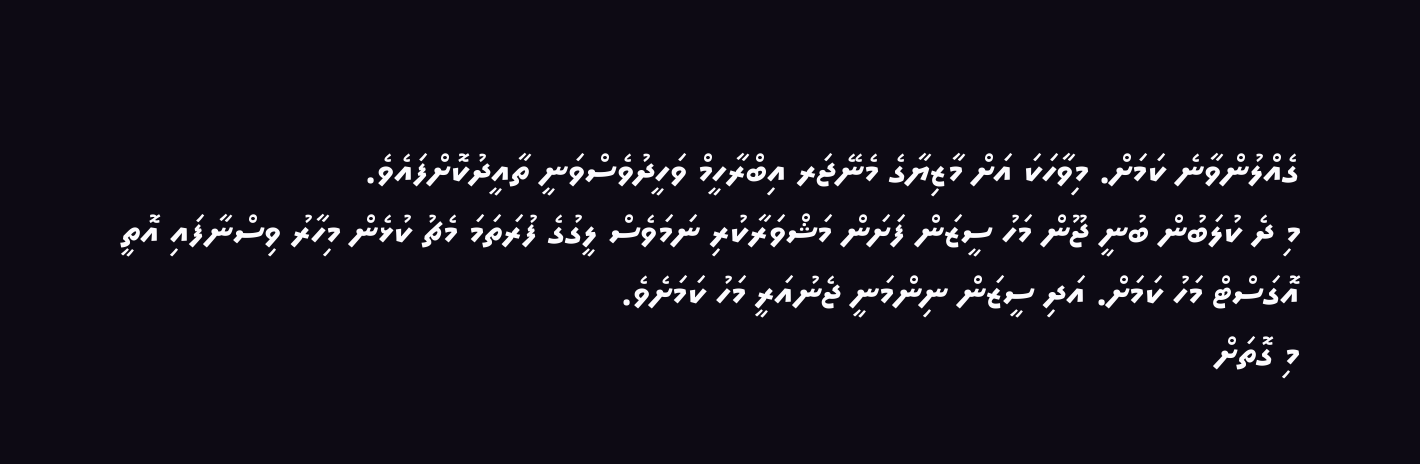ގެއްލުންވާނެ ކަމަށް. މިވާހަކަ އަށް މާޒިޔާގެ މެނޭޖަރ އިބްރާހީމް ވަހީދުވެސްވަނީ ތާއީދުކޮށްފައެވެ.
މި ދެ ކުލަބުން ބުނީ ޖޫން މަހު ސީޒަން ފަށަން މަޝްވަރާކުރި ނަމަވެސް ލީގުގެ ފުރަތަމަ މެޗު ކުޅެން މިހާރު ވިސްނާފައި އޮތީ އޮގަސްޓް މަހު ކަމަށް. އަދި ސީޒަން ނިންމަނީ ޖެނުއަރީ މަހު ކަމަށެވެ.
މި ގޮތަށް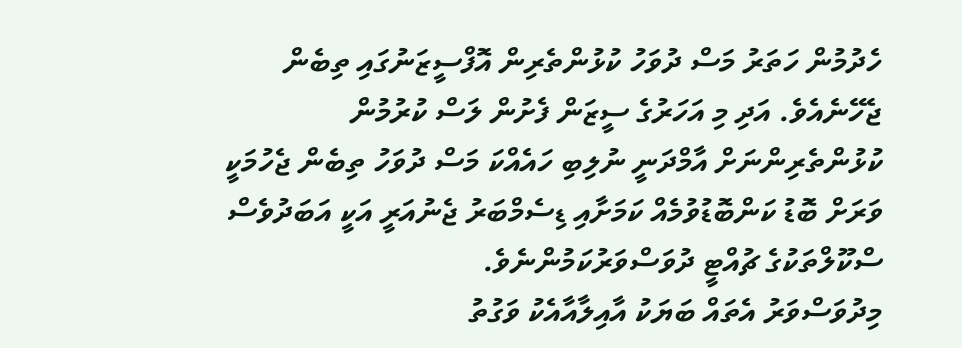ހެދުމުން ހަތަރު މަސް ދުވަހު ކުޅުންތެރިން އޮފްސީޒަނުގައި ތިބެން ޖެހޭނެއެވެ. އަދި މި އަހަރުގެ ސީޒަން ފެށުން ލަސް ކުރުމުން ކުޅުންތެރިންނަށް އާމްދަނީ ނުލިބި ހައެއްކަ މަސް ދުވަހު ތިބެން ޖެހުމަކީ ވަރަށް ބޮޑު ކަންބޮޑުވުމެއް ކަމަށާއި ޑިސެމްބަރު ޖެނުއަރީ އަކީ އަބަދުވެސް ސްކޫލްތަކުގެ ޗުއްޓީ ދުވަސްވަރުކަމުންނެވެ.
މިދުވަސްވަރު އެތައް ބަޔަކު އާއިލާއާއެކު ވަގުތު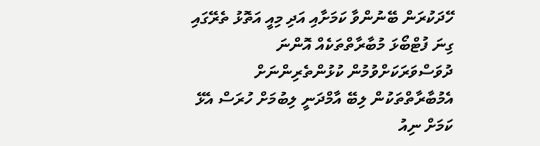ހޭދަކުރަން ބޭނުންވާ ކަމަށާއި އަދި މިއީ އަތޮޅު ތެރޭގައި ގިނަ ފުޓްބޯޅަ މުބާރާތްތަކެއް އޮންނަ ދުވަސްވަރަކަށްވުމުން ކުޅުންތެރިންނަށް އެމުބާރާތްތަކުން ލިބޭ އާމްދަނީ ލިބުމަށް ހުރަސް އެޅޭ ކަމަށް ނިއު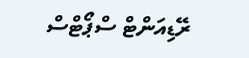ރޭޑިއަންޓް ސްޕޯޓްސް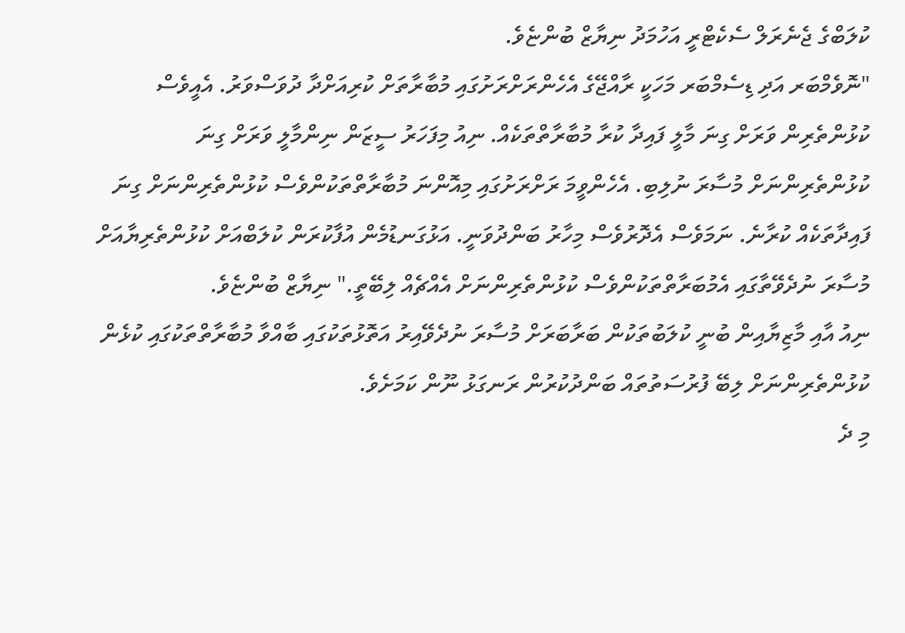ކުލަބްގެ ޖެނެރަލް ސެކެޓްރީ އަހުމަދު ނިޔާޒް ބުންޏެވެ.
"ނޮވެމްބަރ އަދި ޑިސެމްބަރ މަހަކީ ރާއްޖޭގެ އެހެންރަށްރަށުގައި މުބާރާތަށް ކުރިއަށްދާ ދުވަސްވަރު. އެއީވެސް ކުޅުންތެރިން ވަރަށް ގިނަ މާލީ ފައިދާ ކުރާ މުބާރާތްތަކެއް. ނިއު މިފަހަރު ސީޒަން ނިންމާލީ ވަރަށް ގިނަ ކުޅުންތެރިންނަށް މުސާރަ ނުލިބި. އެހެންވީމަ ރަށްރަށުގައި މިއޮންނަ މުބާރާތްތަކުންވެސް ކުޅުންތެރިންނަށް ގިނަ ފައިދާތަކެއް ކުރާނެ. ނަމަވެސް އެދޮރުވެސް މިހާރު ބަންދުވަނީ. އަޅުގަނޑުމެން އުފާކުރަން ކުލަބްއަށް ކުޅުންތެރިޔާއަށް މުސާރަ ނުދެވޭތާގައި އެމުބަރާތްތަކުންވެސް ކުޅުންތެރިންނަށް އެއްޗެއް ލިބޭތީ." ނިޔާޒް ބުންޏެވެ.
ނިއު އާއި މާޒިޔާއިން ބުނީ ކުލަބުތަކުން ބަރާބަރަށް މުސާރަ ނުދެވޭއިރު އަތޮޅުތަކުގައި ބާއްވާ މުބާރާތްތަކުގައި ކުޅެން ކުޅުންތެރިންނަށް ލިބޭ ފުރުސަތުތައް ބަންދުކުރުން ރަނގަޅު ނޫން ކަމަށެވެ.
މި ދެ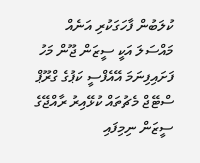ކުލަބުން ފާހަގަކުރި އަނެއް މައްސަލަ އަކީ ސީޒަން ޖޫން މަހު ފަށައިފިނަމަ އޭއެފްސީ ކަޕުގެ ގްރޫޕް ސްޓޭޖް މެޗުތައް ކުޅޭއިރު ރާއްޖޭގެ ސީޒަން ނިމިފައި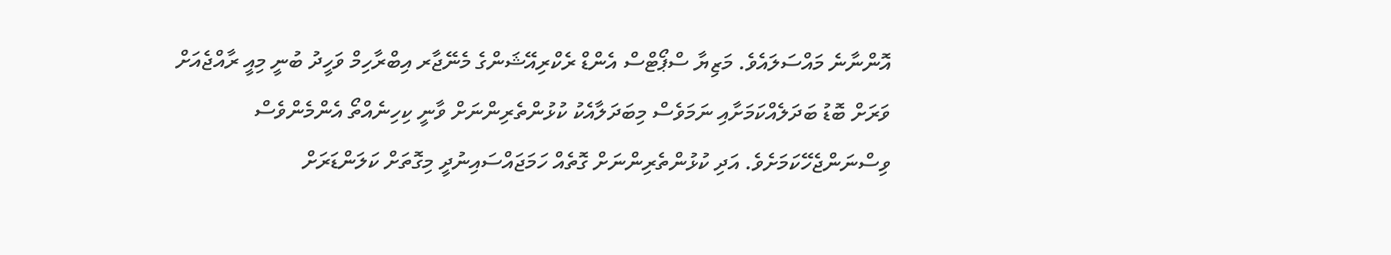އޮންނާނެ މައްސަލައެވެ. މަޒިޔާ ސްޕޯޓްސް އެންޑް ރެކްރިއޭޝަންގެ މެނޭޖާރ އިބްރާހިމް ވަހީދު ބުނީ މިއީ ރާއްޖެއަށް ވަރަށް ބޮޑު ބަދަލެއްކަމަށާއި ނަމަވެސް މިބަދަލާއެކު ކުޅުންތެރިންނަށް ވާނީ ކިހިނެއްތޯ އެންމެންވެސް ވިސްނަންޖެހޭކަމަށެވެ. އަދި ކުޅުންތެރިންނަށް ގޮތެއް ހަމަޖައްސައިނުދީ މިގޮތަށް ކަލަންޑަރަށް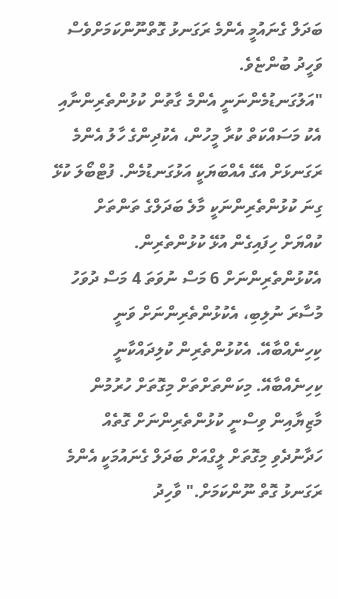ބަދަލް ގެނައުމީ އެންމެ ރަގަނޅު ގޮތްނޫންކަމަށްވެސް ވަހީދު ބުންޏެވެ.
"އަލުގަނޑުމެންނަނީ އެންމެ ގާތުން ކުޅުންތެރިންނާއި އެކު މަސައްކަތް ކުރާ މީހުން، އެކުދިންގެ ހާލު އެންމެ ރަގަނޅަށް އެގޭ އެއްބަޔަކީ އަޅުގަނޑުމެން. ފުޓްބޯލަ ކުޅޭ ގިނަ ކުޅުންތެރިންނަކީ މާލެ ބަދަލްގެ ތަންތަށް ކުއްޔަށް ހިފައިގެން އުޅޭ ކުޅުންތެރިން. އެކުޅުންތެރިންނަށް 6 މަސް ނުވަތަ 4 މަސް ދުވަހު މުސާރަ ނުލިބި، އެކުޅުންތެރިންނަށް ވަނީ ކިހިނެއްބާއޭ. އެކުޅުންތެރިން ކުލިދައްކާނީ ކިހިނެއްބާއޭ. މިކަންތަށްތަށް މިގޮތަށް ހުރުމުން މާޒިޔާއިން ވިސްނީ ކުޅުންތެރިންނަށް ގޮތެއް ހަދާނުދެވި މިގޮތަށް ލީގްއަށް ބަދަލް ގެނައުމަކީ އެންމެ ރަގަނޅު ގޮތް ނޫންކަމަށް." ވާހިދު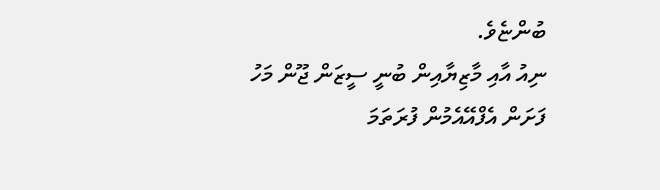ބުންޏެވެ.
ނިއު އާއި މާޒިޔާއިން ބުނީ ސީޒަން ޖޫން މަހު ފަށަން އެފްއޭއެމުން ފުރަތަމަ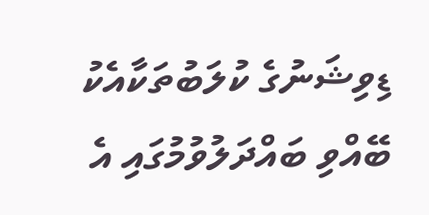ޑިވިޝަނުގެ ކުލަބުތަކާއެކު ބޭއްވި ބައްދަލުވުމުގައި އެ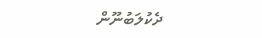ދެކުލަބުނޫން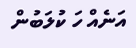އަނެއް ހަ ކުލަބުން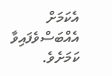އެކަމަށް އެއްބަސްވެފައިވާ ކަމަށެވެ.